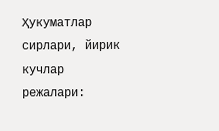Ҳукуматлар сирлари, йирик кучлар режалари: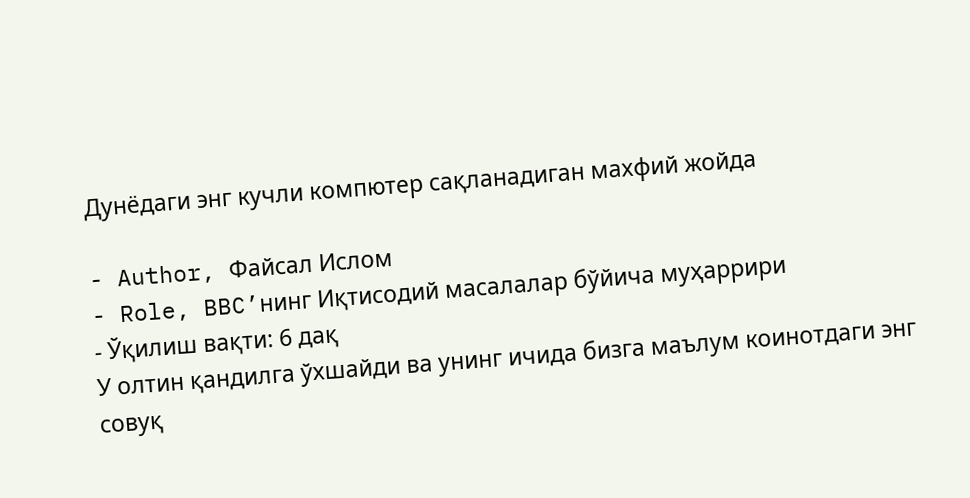Дунёдаги энг кучли компютер сақланадиган махфий жойда

- Author, Файсал Ислом
- Role, BBC’нинг Иқтисодий масалалар бўйича муҳаррири
- Ўқилиш вақти: 6 дақ
У олтин қандилга ўхшайди ва унинг ичида бизга маълум коинотдаги энг совуқ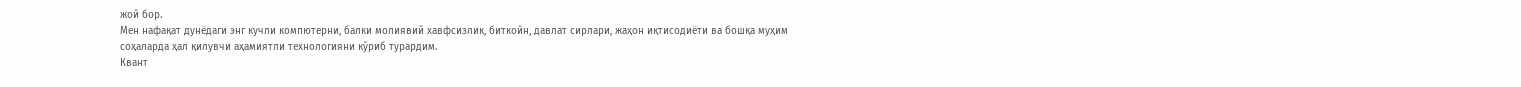жой бор.
Мен нафақат дунёдаги энг кучли компютерни, балки молиявий хавфсизлик, биткойн, давлат сирлари, жаҳон иқтисодиёти ва бошқа муҳим соҳаларда ҳал қилувчи аҳамиятли технологияни кўриб турардим.
Квант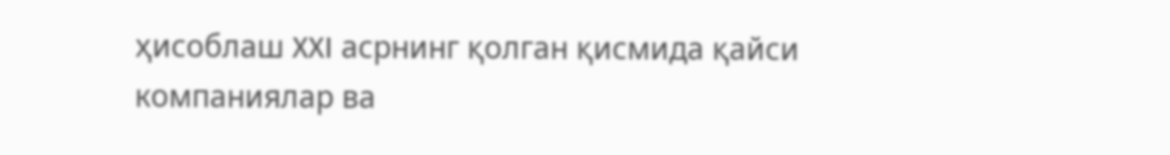ҳисоблаш XXI асрнинг қолган қисмида қайси компаниялар ва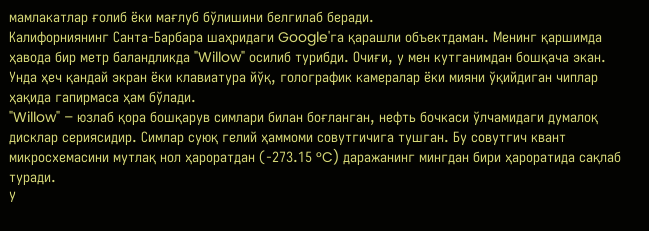мамлакатлар ғолиб ёки мағлуб бўлишини белгилаб беради.
Калифорниянинг Санта-Барбара шаҳридаги Google'га қарашли объектдаман. Менинг қаршимда ҳавода бир метр баландликда "Willow" осилиб турибди. Очиғи, у мен кутганимдан бошқача экан.
Унда ҳеч қандай экран ёки клавиатура йўқ, голографик камералар ёки мияни ўқийдиган чиплар ҳақида гапирмаса ҳам бўлади.
"Willow" – юзлаб қора бошқарув симлари билан боғланган, нефть бочкаси ўлчамидаги думалоқ дисклар сериясидир. Симлар суюқ гелий ҳаммоми совутгичига тушган. Бу совутгич квант микросхемасини мутлақ нол ҳароратдан (-273.15 °C) даражанинг мингдан бири ҳароратида сақлаб туради.
У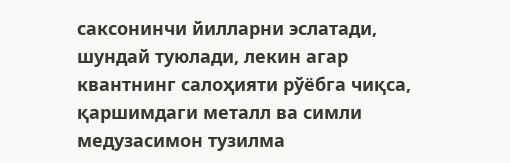саксонинчи йилларни эслатади, шундай туюлади, лекин агар квантнинг салоҳияти рўёбга чиқса, қаршимдаги металл ва симли медузасимон тузилма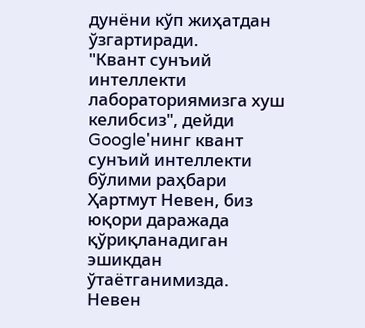дунёни кўп жиҳатдан ўзгартиради.
"Квант сунъий интеллекти лабораториямизга хуш келибсиз", дейди Google'нинг квант сунъий интеллекти бўлими раҳбари Ҳартмут Невен, биз юқори даражада қўриқланадиган эшикдан ўтаётганимизда.
Невен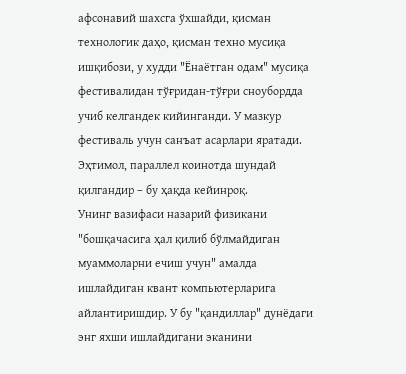афсонавий шахсга ўхшайди, қисман технологик даҳо, қисман техно мусиқа ишқибози, у худди "Ёнаётган одам" мусиқа фестивалидан тўғридан-тўғри сноубордда учиб келгандек кийинганди. У мазкур фестиваль учун санъат асарлари яратади. Эҳтимол, параллел коинотда шундай қилгандир – бу ҳақда кейинроқ.
Унинг вазифаси назарий физикани "бошқачасига ҳал қилиб бўлмайдиган муаммоларни ечиш учун" амалда ишлайдиган квант компьютерларига айлантиришдир. У бу "қандиллар" дунёдаги энг яхши ишлайдигани эканини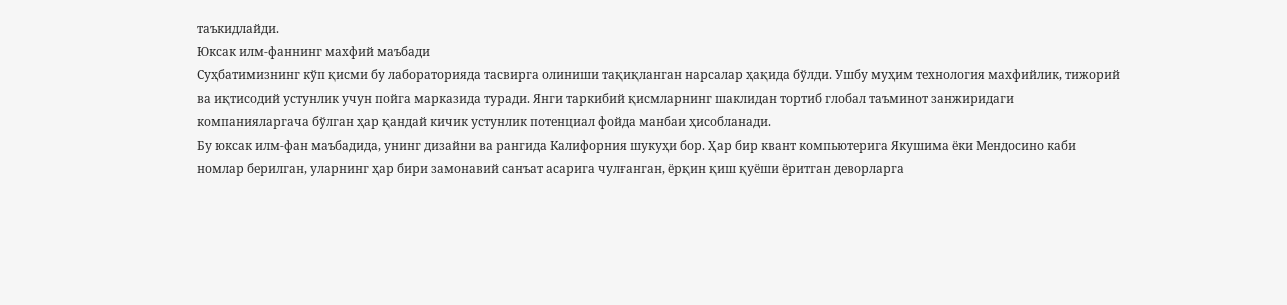таъкидлайди.
Юксак илм-фаннинг махфий маъбади
Суҳбатимизнинг кўп қисми бу лабораторияда тасвирга олиниши тақиқланган нарсалар ҳақида бўлди. Ушбу муҳим технология махфийлик, тижорий ва иқтисодий устунлик учун пойга марказида туради. Янги таркибий қисмларнинг шаклидан тортиб глобал таъминот занжиридаги компанияларгача бўлган ҳар қандай кичик устунлик потенциал фойда манбаи ҳисобланади.
Бу юксак илм-фан маъбадида, унинг дизайни ва рангида Калифорния шукуҳи бор. Ҳар бир квант компьютерига Якушима ёки Мендосино каби номлар берилган, уларнинг ҳар бири замонавий санъат асарига чулғанган, ёрқин қиш қуёши ёритган деворларга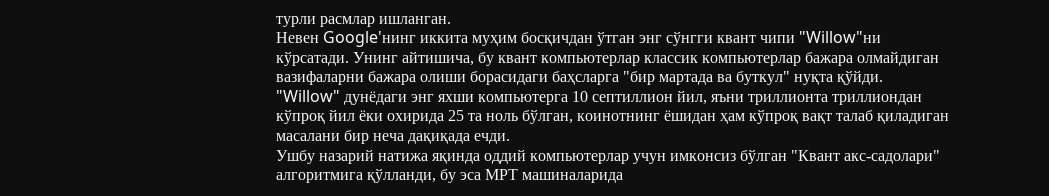турли расмлар ишланган.
Невен Google'нинг иккита муҳим босқичдан ўтган энг сўнгги квант чипи "Willow"ни кўрсатади. Унинг айтишича, бу квант компьютерлар классик компьютерлар бажара олмайдиган вазифаларни бажара олиши борасидаги баҳсларга "бир мартада ва буткул" нуқта қўйди.
"Willow" дунёдаги энг яхши компьютерга 10 септиллион йил, яъни триллионта триллиондан кўпроқ йил ёки охирида 25 та ноль бўлган, коинотнинг ёшидан ҳам кўпроқ вақт талаб қиладиган масалани бир неча дақиқада ечди.
Ушбу назарий натижа яқинда оддий компьютерлар учун имконсиз бўлган "Квант акс-садолари" алгоритмига қўлланди, бу эса МРТ машиналарида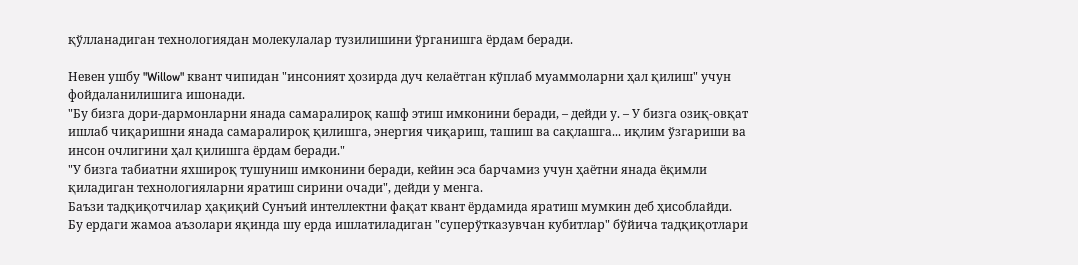қўлланадиган технологиядан молекулалар тузилишини ўрганишга ёрдам беради.

Невен ушбу "Willow" квант чипидан "инсоният ҳозирда дуч келаётган кўплаб муаммоларни ҳал қилиш" учун фойдаланилишига ишонади.
"Бу бизга дори-дармонларни янада самаралироқ кашф этиш имконини беради, – дейди у. – У бизга озиқ-овқат ишлаб чиқаришни янада самаралироқ қилишга, энергия чиқариш, ташиш ва сақлашга... иқлим ўзгариши ва инсон очлигини ҳал қилишга ёрдам беради."
"У бизга табиатни яхшироқ тушуниш имконини беради, кейин эса барчамиз учун ҳаётни янада ёқимли қиладиган технологияларни яратиш сирини очади", дейди у менга.
Баъзи тадқиқотчилар ҳақиқий Сунъий интеллектни фақат квант ёрдамида яратиш мумкин деб ҳисоблайди.
Бу ердаги жамоа аъзолари яқинда шу ерда ишлатиладиган "суперўтказувчан кубитлар" бўйича тадқиқотлари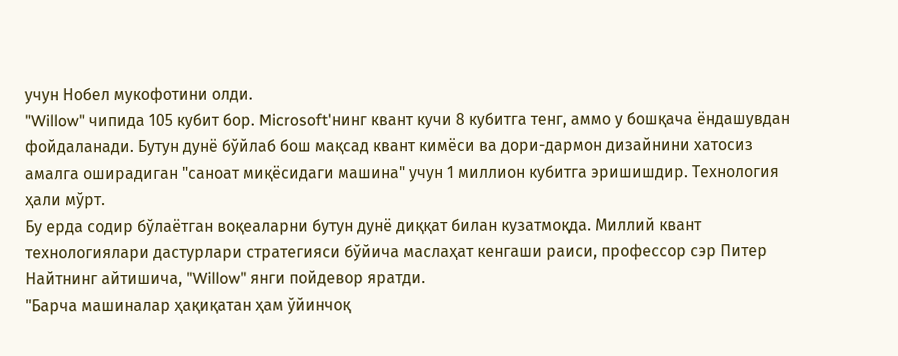учун Нобел мукофотини олди.
"Willow" чипида 105 кубит бор. Microsoft'нинг квант кучи 8 кубитга тенг, аммо у бошқача ёндашувдан фойдаланади. Бутун дунё бўйлаб бош мақсад квант кимёси ва дори-дармон дизайнини хатосиз амалга оширадиган "саноат миқёсидаги машина" учун 1 миллион кубитга эришишдир. Технология ҳали мўрт.
Бу ерда содир бўлаётган воқеаларни бутун дунё диққат билан кузатмоқда. Миллий квант технологиялари дастурлари стратегияси бўйича маслаҳат кенгаши раиси, профессор сэр Питер Найтнинг айтишича, "Willow" янги пойдевор яратди.
"Барча машиналар ҳақиқатан ҳам ўйинчоқ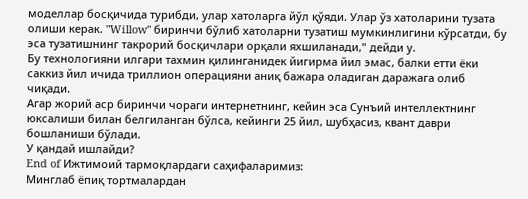моделлар босқичида турибди, улар хатоларга йўл қўяди. Улар ўз хатоларини тузата олиши керак. "Willow" биринчи бўлиб хатоларни тузатиш мумкинлигини кўрсатди, бу эса тузатишнинг такрорий босқичлари орқали яхшиланади," дейди у.
Бу технологияни илгари тахмин қилинганидек йигирма йил эмас, балки етти ёки саккиз йил ичида триллион операцияни аниқ бажара оладиган даражага олиб чиқади.
Агар жорий аср биринчи чораги интернетнинг, кейин эса Сунъий интеллектнинг юксалиши билан белгиланган бўлса, кейинги 25 йил, шубҳасиз, квант даври бошланиши бўлади.
У қандай ишлайди?
End of Ижтимоий тармоқлардаги саҳифаларимиз:
Минглаб ёпиқ тортмалардан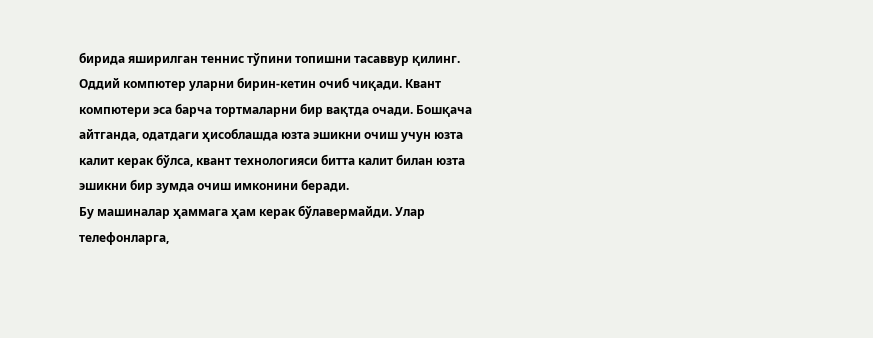бирида яширилган теннис тўпини топишни тасаввур қилинг. Оддий компютер уларни бирин-кетин очиб чиқади. Квант компютери эса барча тортмаларни бир вақтда очади. Бошқача айтганда, одатдаги ҳисоблашда юзта эшикни очиш учун юзта калит керак бўлса, квант технологияси битта калит билан юзта эшикни бир зумда очиш имконини беради.
Бу машиналар ҳаммага ҳам керак бўлавермайди. Улар телефонларга,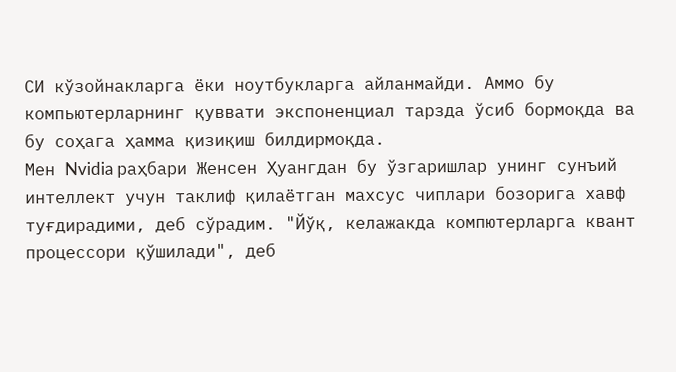СИ кўзойнакларга ёки ноутбукларга айланмайди. Аммо бу компьютерларнинг қуввати экспоненциал тарзда ўсиб бормоқда ва бу соҳага ҳамма қизиқиш билдирмоқда.
Мен Nvidia раҳбари Женсен Ҳуангдан бу ўзгаришлар унинг сунъий интеллект учун таклиф қилаётган махсус чиплари бозорига хавф туғдирадими, деб сўрадим. "Йўқ, келажакда компютерларга квант процессори қўшилади", деб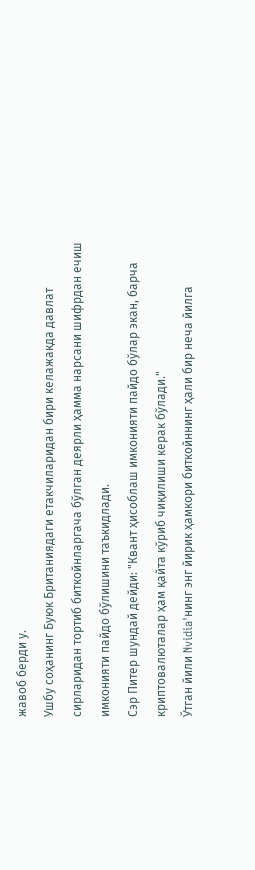жавоб берди у.
Ушбу соҳанинг Буюк Британиядаги етакчиларидан бири келажакда давлат сирларидан тортиб биткойнларгача бўлган деярли ҳамма нарсани шифрдан ечиш имконияти пайдо бўлишини таъкидлади.
Сэр Питер шундай дейди: "Квант ҳисоблаш имконияти пайдо бўлар экан, барча криптовалюталар ҳам қайта кўриб чиқилиши керак бўлади."
Ўтган йили Nvidia'нинг энг йирик ҳамкори биткойннинг ҳали бир неча йилга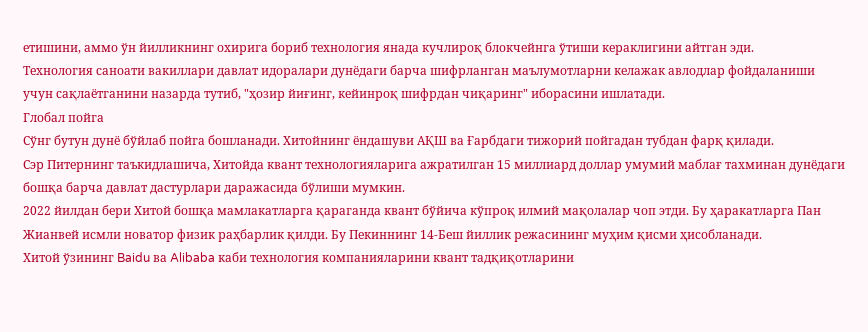етишини, аммо ўн йилликнинг охирига бориб технология янада кучлироқ блокчейнга ўтиши кераклигини айтган эди.
Технология саноати вакиллари давлат идоралари дунёдаги барча шифрланган маълумотларни келажак авлодлар фойдаланиши учун сақлаётганини назарда тутиб, "ҳозир йиғинг, кейинроқ шифрдан чиқаринг" иборасини ишлатади.
Глобал пойга
Сўнг бутун дунё бўйлаб пойга бошланади. Хитойнинг ёндашуви АҚШ ва Ғарбдаги тижорий пойгадан тубдан фарқ қилади.
Сэр Питернинг таъкидлашича, Хитойда квант технологияларига ажратилган 15 миллиард доллар умумий маблағ тахминан дунёдаги бошқа барча давлат дастурлари даражасида бўлиши мумкин.
2022 йилдан бери Хитой бошқа мамлакатларга қараганда квант бўйича кўпроқ илмий мақолалар чоп этди. Бу ҳаракатларга Пан Жианвей исмли новатор физик раҳбарлик қилди. Бу Пекиннинг 14-Беш йиллик режасининг муҳим қисми ҳисобланади.
Хитой ўзининг Baidu ва Alibaba каби технология компанияларини квант тадқиқотларини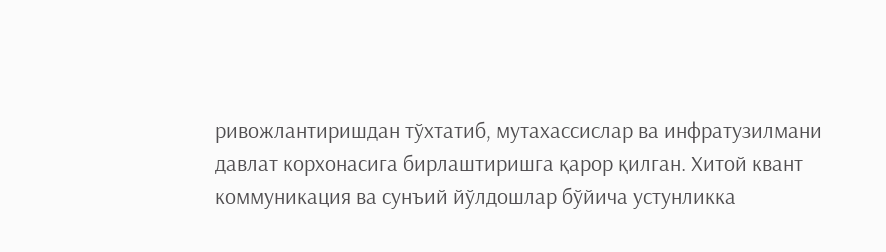ривожлантиришдан тўхтатиб, мутахассислар ва инфратузилмани давлат корхонасига бирлаштиришга қарор қилган. Хитой квант коммуникация ва сунъий йўлдошлар бўйича устунликка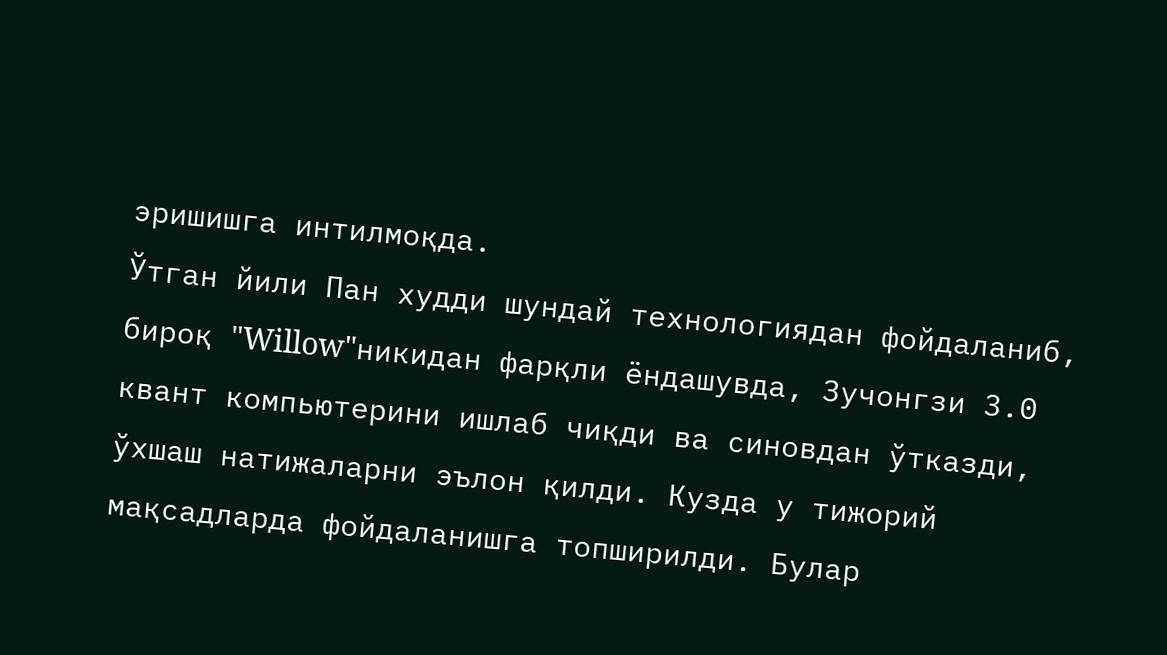эришишга интилмоқда.
Ўтган йили Пан худди шундай технологиядан фойдаланиб, бироқ "Willow"никидан фарқли ёндашувда, Зучонгзи 3.0 квант компьютерини ишлаб чиқди ва синовдан ўтказди, ўхшаш натижаларни эълон қилди. Кузда у тижорий мақсадларда фойдаланишга топширилди. Булар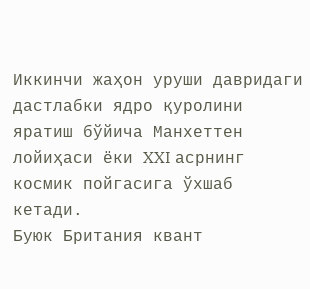Иккинчи жаҳон уруши давридаги дастлабки ядро қуролини яратиш бўйича Манхеттен лойиҳаси ёки XXI асрнинг космик пойгасига ўхшаб кетади.
Буюк Британия квант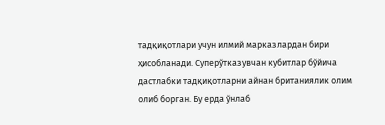тадқиқотлари учун илмий марказлардан бири ҳисобланади. Суперўтказувчан кубитлар бўйича дастлабки тадқиқотларни айнан британиялик олим олиб борган. Бу ерда ўнлаб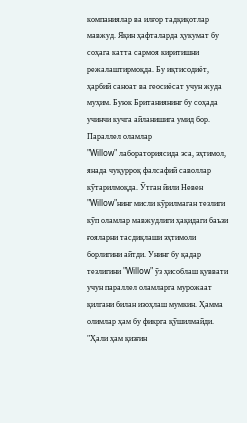компаниялар ва илғор тадқиқотлар мавжуд. Яқин ҳафталарда ҳукумат бу соҳага катта сармоя киритишни режалаштирмоқда. Бу иқтисодиёт, ҳарбий саноат ва геосиёсат учун жуда муҳим. Буюк Британиянинг бу соҳада учинчи кучга айланишига умид бор.
Параллел оламлар
"Willow" лабораториясида эса, эҳтимол, янада чуқурроқ фалсафий саволлар кўтарилмоқда. Ўтган йили Невен "Willow"нинг мисли кўрилмаган тезлиги кўп оламлар мавжудлиги ҳақидаги баъзи ғояларни тасдиқлаши эҳтимоли борлигини айтди. Унинг бу қадар тезлигини "Willow" ўз ҳисоблаш қуввати учун параллел оламларга мурожаат қилгани билан изоҳлаш мумкин. Ҳамма олимлар ҳам бу фикрга қўшилмайди.
"Ҳали ҳам қизғин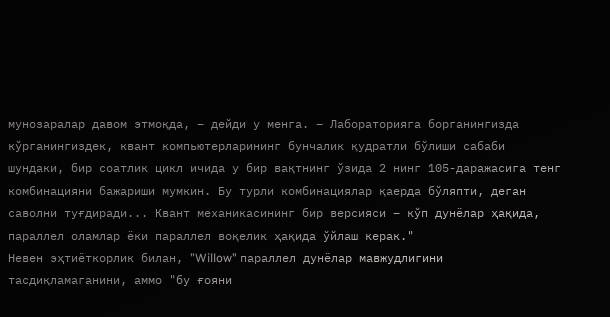мунозаралар давом этмоқда, – дейди у менга. – Лабораторияга борганингизда кўрганингиздек, квант компьютерларининг бунчалик қудратли бўлиши сабаби шундаки, бир соатлик цикл ичида у бир вақтнинг ўзида 2 нинг 105-даражасига тенг комбинацияни бажариши мумкин. Бу турли комбинациялар қаерда бўляпти, деган саволни туғдиради... Квант механикасининг бир версияси – кўп дунёлар ҳақида, параллел оламлар ёки параллел воқелик ҳақида ўйлаш керак."
Невен эҳтиёткорлик билан, "Willow" параллел дунёлар мавжудлигини тасдиқламаганини, аммо "бу ғояни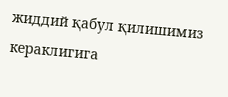жиддий қабул қилишимиз кераклигига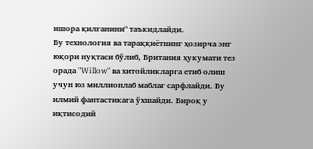ишора қилганини" таъкидлайди.
Бу технология ва тараққиётнинг ҳозирча энг юқори нуқтаси бўлиб, Британия ҳукумати тез орада "Willow" ва хитойликларга етиб олиш учун юз миллионлаб маблағ сарфлайди. Бу илмий фантастикага ўхшайди. Бироқ у иқтисодий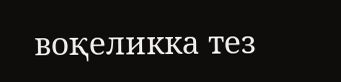воқеликка тез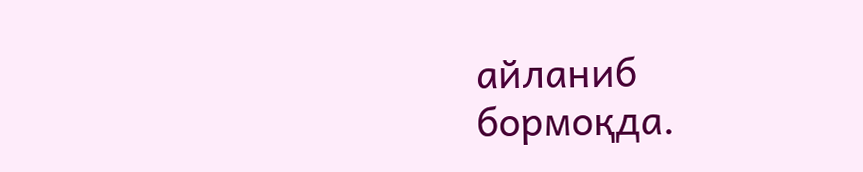айланиб бормоқда.